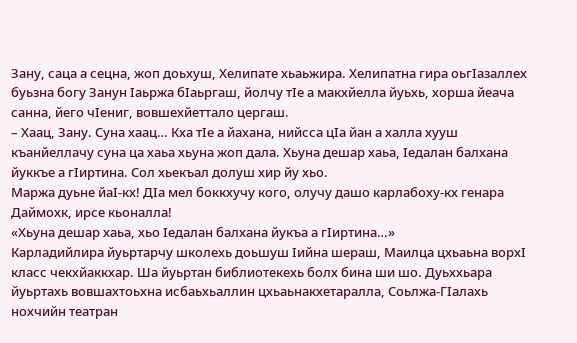Зану, саца а сецна, жоп доьхуш, Хелипате хьаьжира. Хелипатна гира оьгӏазаллех буьзна богу Занун ӏаьржа бӏаьргаш, йолчу тӏе а макхйелла йуьхь, хорша йеача санна, йего чӏениг, вовшехйеттало цергаш.
– Хаац, Зану. Суна хаац… Кха тӏе а йахана, нийсса цӏа йан а халла хууш къанйеллачу суна ца хаьа хьуна жоп дала. Хьуна дешар хаьа, ӏедалан балхана йуккъе а гӏиртина. Сол хьекъал долуш хир йу хьо.
Маржа дуьне йаӏ-кх! Дӏа мел боккхучу кого, олучу дашо карлабоху-кх генара Даймохк, ирсе кьоналла!
«Хьуна дешар хаьа, хьо ӏедалан балхана йукъа а гӏиртина…»
Карладийлира йуьртарчу школехь доьшуш ӏийна шераш, Маилца цхьаьна ворхӏ класс чекхйаккхар. Ша йуьртан библиотекехь болх бина ши шо. Дуьххьара йуьртахь вовшахтоьхна исбаьхьаллин цхьаьнакхетаралла, Соьлжа-Гӏалахь нохчийн театран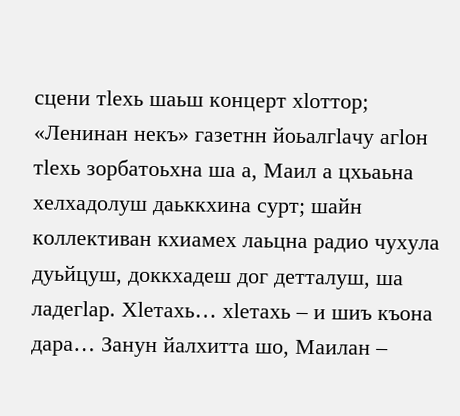сцени тӏехь шаьш концерт хӏоттор; «Ленинан некъ» газетнн йоьалгӏачу агӏон тӏехь зорбатоьхна ша а, Маил а цхьаьна хелхадолуш даьккхина сурт; шайн коллективан кхиамех лаьцна радио чухула дуьйцуш, доккхадеш дог детталуш, ша ладегӏар. Хӏетахь… хӏетахь – и шиъ къона дара… Занун йалхитта шо, Маилан –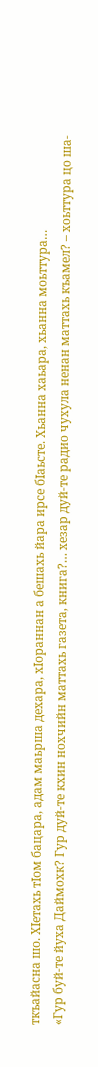ткъайасна шо. Хӏетахь тӏом бацара, адам маьрша дехара, хӏораннан а бешахь йара ирсе бӏаьсте. Хьанна хаьара, хьанна моьттура…
«Гур буй-те йуха Даймохк? Гур дуй-те кхин нохчийн маттахь газета, книга?… хезар дуй-те радио чухула ненан маттахь къамел? – хоьттура цо ша-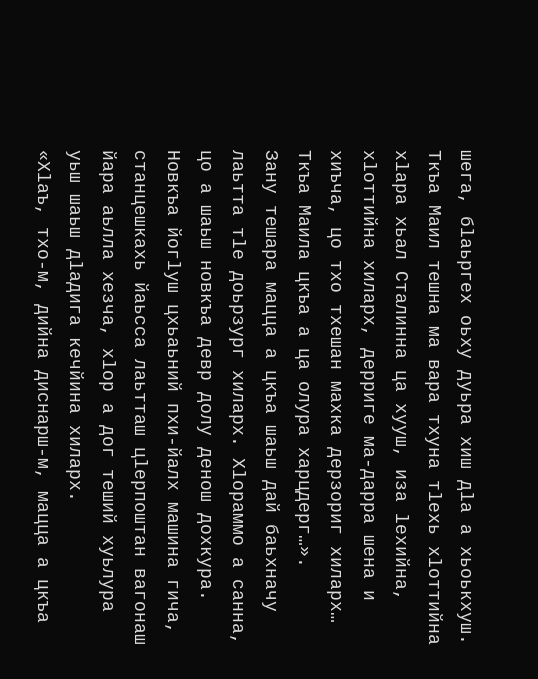шега, бӏаьргех оьху дуьра хиш дӏа а хьоькхуш. Ткъа Маил тешна ма вара тхуна тӏехь хӏоттийна хӏара хьал Сталинна ца хууш, иза ӏехийна, хӏоттийна хиларх, дерриге ма-дарра шена и хиъча, цо тхо тхешан махка дерзориг хиларх… Ткъа Маила цкъа а ца олура харцдерг…».
Зану тешара мацца а цкъа шаьш дай баьхначу лаьтта тӏе доьрзург хиларх. Хӏораммо а санна, цо а шаьш новкъа девр долу денош дохкура. Новкъа йогӏуш цхьаьний пхи-йалх машина гича, станцешкахь йаьсса лаьтташ цӏерпоштан вагонаш йара аьлла хезча, хӏор а дог теший хуьлура уьш шаьш дӏадига кечйина хиларх.
«Хӏаъ, тхо-м, дийна диснарш-м, мацца а цкъа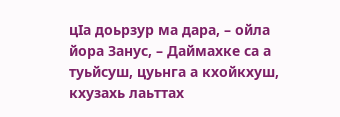цӏа доьрзур ма дара, – ойла йора Занус, – Даймахке са а туьйсуш, цуьнга а кхойкхуш, кхузахь лаьттах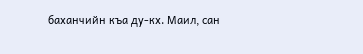баханчийн къа ду-кх. Маил, сан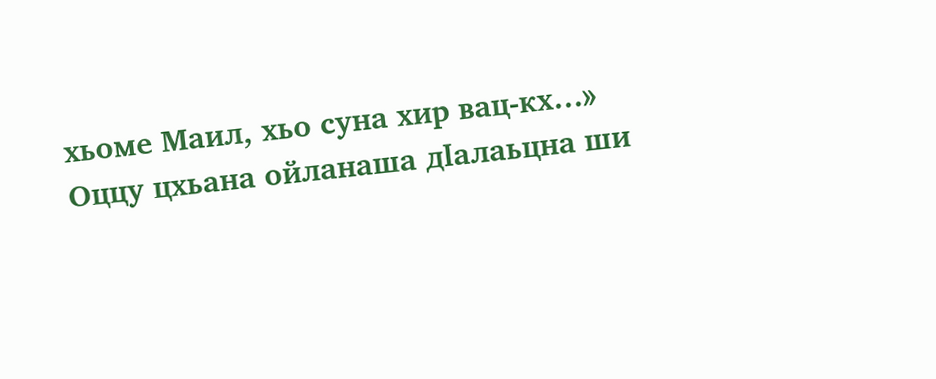хьоме Маил, хьо суна хир вац-кх…»
Оццу цхьана ойланаша дӏалаьцна ши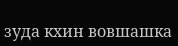зуда кхин вовшашка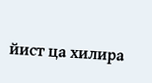йист ца хилира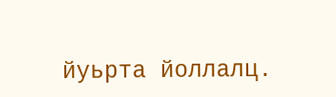йуьрта йоллалц.